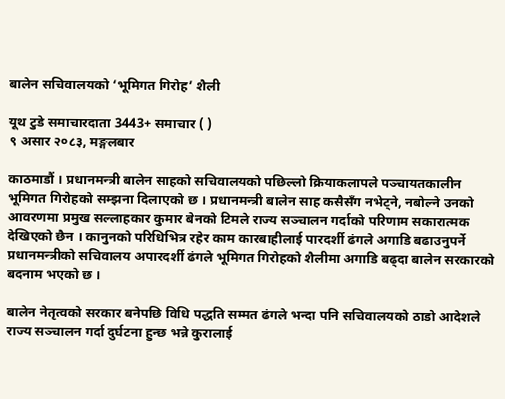बालेन सचिवालयको ‘भूमिगत गिरोह’ शैली

यूथ टुडे समाचारदाता 3443+ समाचार ( )
९ असार २०८३, मङ्गलबार

काठमाडौं । प्रधानमन्त्री बालेन साहको सचिवालयको पछिल्लो क्रियाकलापले पञ्चायतकालीन भूमिगत गिरोहको सम्झना दिलाएको छ । प्रधानमन्त्री बालेन साह कसैसँग नभेट्ने, नबोल्ने उनको आवरणमा प्रमुख सल्लाहकार कुमार बेनको टिमले राज्य सञ्चालन गर्दाको परिणाम सकारात्मक देखिएको छैन । कानुनको परिधिभित्र रहेर काम कारबाहीलाई पारदर्शी ढंगले अगाडि बढाउनुपर्ने प्रधानमन्त्रीको सचिवालय अपारदर्शी ढंगले भूमिगत गिरोहको शैलीमा अगाडि बढ्दा बालेन सरकारको बदनाम भएको छ ।

बालेन नेतृत्वको सरकार बनेपछि विधि पद्धति सम्मत ढंगले भन्दा पनि सचिवालयको ठाडो आदेशले राज्य सञ्चालन गर्दा दुर्घटना हुन्छ भन्ने कुरालाई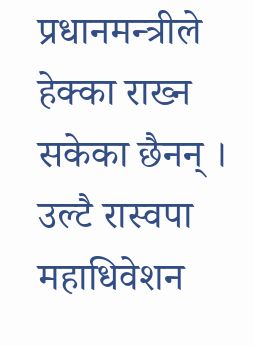प्रधानमन्त्रीले हेक्का राख्न सकेका छैनन् । उल्टै रास्वपा महाधिवेशन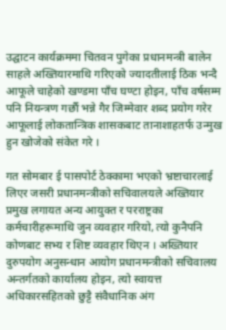उद्घाटन कार्यक्रममा चितवन पुगेका प्रधानमन्त्री बालेन साहले अख्तियारमाथि गरिएको ज्यादतीलाई ठिक भन्दै आफूले चाहेको खण्डमा पाँच घण्टा होइन, पाँच वर्षसम्म पनि नियन्त्रण गर्छौं भन्ने गैर जिम्मेवार शब्द प्रयोग गरेर आफूलाई लोकतान्त्रिक शासकबाट तानाशाहतर्फ उन्मुख हुन खोजेको संकेत गरे ।

गत सोमबार ई पासपोर्ट ठेक्कामा भएको भ्रष्टाचारलाई लिएर जसरी प्रधानमन्त्रीको सचिवालयले अख्तियार प्रमुख लगायत अन्य आयुक्त र परराष्ट्रका कर्मचारीहरूमाथि जुन व्यवहार गरियो, त्यो कुनैपनि कोणबाट सभ्य र शिष्ट व्यवहार थिएन । अख्तियार दुरुपयोग अनुसन्धान आयोग प्रधानमन्त्रीको सचिवालय अन्तर्गतको कार्यालय होइन, त्यो स्वायत्त अधिकारसहितको छुट्टै संवैधानिक अंग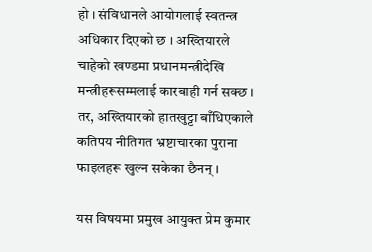हो । संविधानले आयोगलाई स्वतन्त्र अधिकार दिएको छ । अख्तियारले चाहेको खण्डमा प्रधानमन्त्रीदेखि मन्त्रीहरूसम्मलाई कारबाही गर्न सक्छ । तर, अख्तियारको हातखुट्टा बाँधिएकाले कतिपय नीतिगत भ्रष्टाचारका पुराना फाइलहरू खुल्न सकेका छैनन् ।

यस विषयमा प्रमुख आयुक्त प्रेम कुमार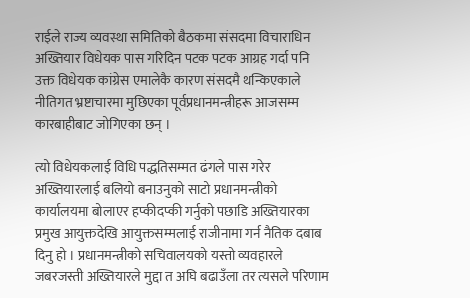राईले राज्य व्यवस्था समितिको बैठकमा संसदमा विचाराधिन अख्तियार विधेयक पास गरिदिन पटक पटक आग्रह गर्दा पनि उक्त विधेयक कांग्रेस एमालेकै कारण संसदमै थन्किएकाले नीतिगत भ्रष्टाचारमा मुछिएका पूर्वप्रधानमन्त्रीहरू आजसम्म कारबाहीबाट जोगिएका छन् ।

त्यो विधेयकलाई विधि पद्धतिसम्मत ढंगले पास गरेर अख्तियारलाई बलियो बनाउनुको साटो प्रधानमन्त्रीको कार्यालयमा बोलाएर हप्कीदप्की गर्नुको पछाडि अख्तियारका प्रमुख आयुक्तदेखि आयुक्तसम्मलाई राजीनामा गर्न नैतिक दबाब दिनु हो । प्रधानमन्त्रीको सचिवालयको यस्तो व्यवहारले जबरजस्ती अख्तियारले मुद्दा त अघि बढाउँला तर त्यसले परिणाम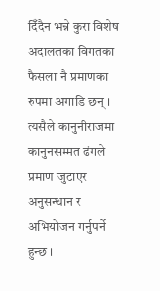दिँदैन भन्ने कुरा विशेष अदालतका विगतका फैसला नै प्रमाणका रुपमा अगाडि छन् । त्यसैले कानुनीराजमा कानुनसम्मत ढंगले प्रमाण जुटाएर अनुसन्धान र अभियोजन गर्नुपर्ने हुन्छ ।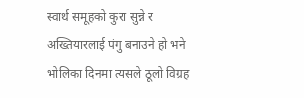स्वार्थ समूहको कुरा सुन्ने र अख्तियारलाई पंगु बनाउने हो भने भोलिका दिनमा त्यसले ठूलो विग्रह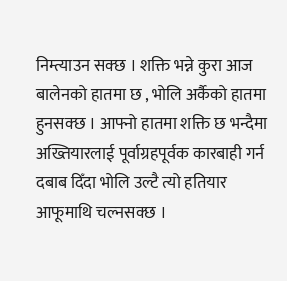निम्त्याउन सक्छ । शक्ति भन्ने कुरा आज बालेनको हातमा छ , भोलि अर्कैको हातमा हुनसक्छ । आफ्नो हातमा शक्ति छ भन्दैमा अख्तियारलाई पूर्वाग्रहपूर्वक कारबाही गर्न दबाब दिँदा भोलि उल्टै त्यो हतियार आफूमाथि चल्नसक्छ ।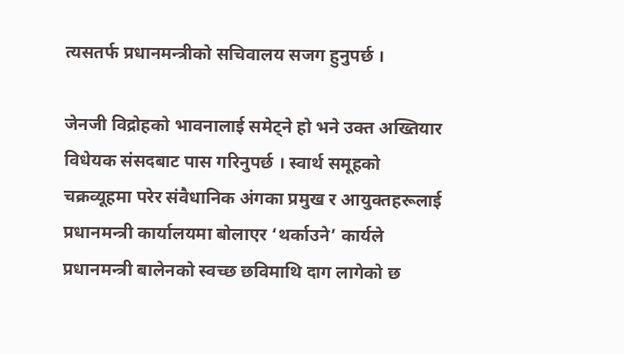त्यसतर्फ प्रधानमन्त्रीको सचिवालय सजग हुनुपर्छ ।

जेनजी विद्रोहको भावनालाई समेट्ने हो भने उक्त अख्तियार विधेयक संसदबाट पास गरिनुपर्छ । स्वार्थ समूहको चक्रव्यूहमा परेर संवैधानिक अंगका प्रमुख र आयुक्तहरूलाई प्रधानमन्त्री कार्यालयमा बोलाएर ‘थर्काउने’ कार्यले प्रधानमन्त्री बालेनको स्वच्छ छविमाथि दाग लागेको छ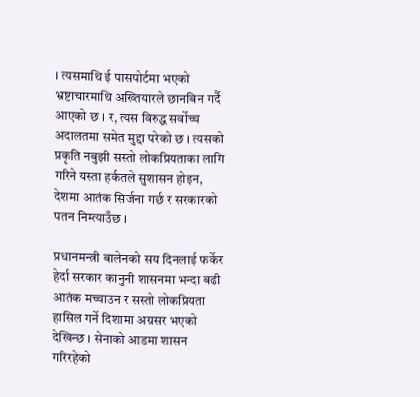। त्यसमाथि ई पासपोर्टमा भएको भ्रष्टाचारमाथि अख्तियारले छानबिन गर्दै आएको छ । र, त्यस विरुद्ध सर्वोच्च अदालतमा समेत मुद्दा परेको छ । त्यसको प्रकृति नबुझी सस्तो लोकप्रियताका लागि गरिने यस्ता हर्कतले सुशासन होइन, देशमा आतंक सिर्जना गर्छ र सरकारको पतन निम्त्याउँछ ।

प्रधानमन्त्री बालेनको सय दिनलाई फर्केर हेर्दा सरकार कानुनी शासनमा भन्दा बढी आतंक मच्चाउन र सस्तो लोकप्रियता हासिल गर्ने दिशामा अग्रसर भएको देखिन्छ । सेनाको आडमा शासन गरिरहेको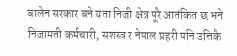बालेन सरकार बने यता निजी क्षेत्र पूरै आतंकित छ भने निजामती कर्मचारी, सशस्त्र र नेपाल प्रहरी पनि उत्तिकै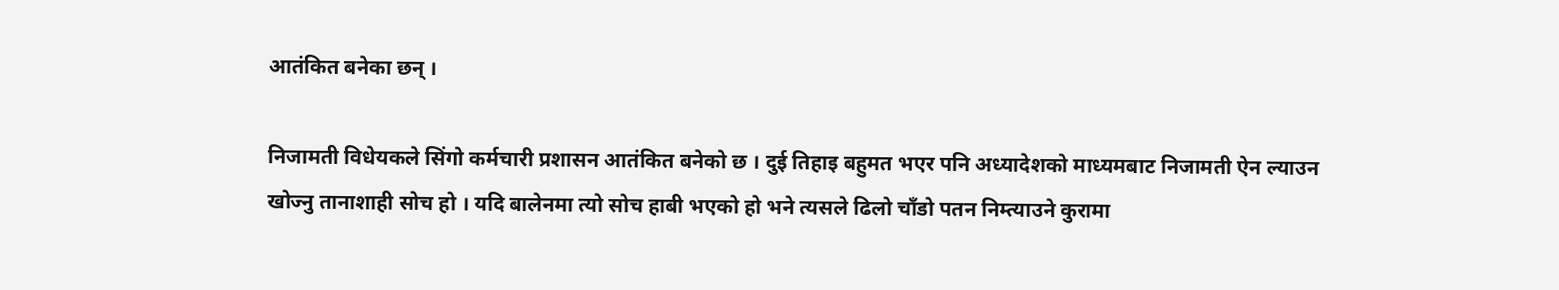आतंकित बनेका छन् ।

निजामती विधेयकले सिंगो कर्मचारी प्रशासन आतंकित बनेको छ । दुई तिहाइ बहुमत भएर पनि अध्यादेशको माध्यमबाट निजामती ऐन ल्याउन खोज्नु तानाशाही सोच हो । यदि बालेनमा त्यो सोच हाबी भएको हो भने त्यसले ढिलो चाँडो पतन निम्त्याउने कुरामा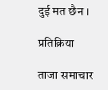दुई मत छैन ।

प्रतिक्रिया

ताजा समाचार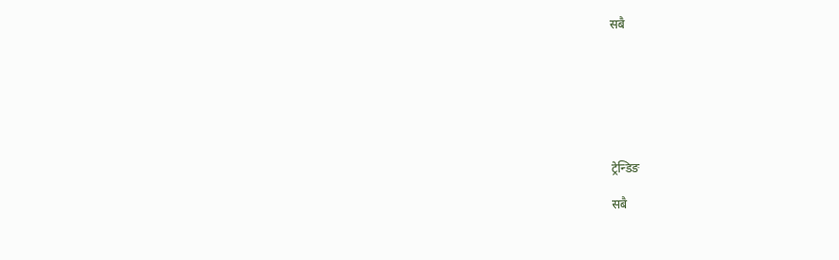सबै







ट्रेन्डिङ

सबै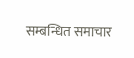सम्बन्धित समाचार